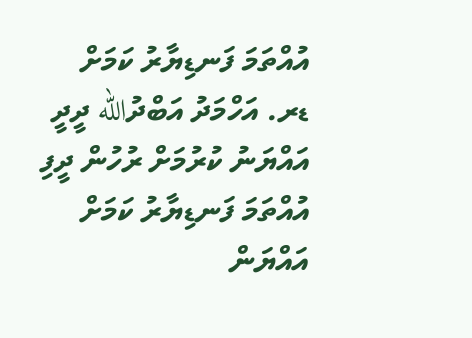އުއްތަމަ ފަނޑިޔާރު ކަމަށް ޑރ. އަހްމަދު އަބްދުالله ދީދީ އައްޔަނު ކުރުމަށް ރުހުން ދީފި
އުއްތަމަ ފަނޑިޔާރު ކަމަށް އައްޔަން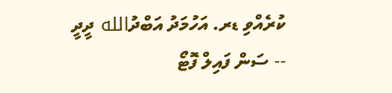ކުރެއްވި ޑރ. އަހުމަދު އަބްދުالله ދީދީ -- ސަން ފައިލް ފޮޓޯ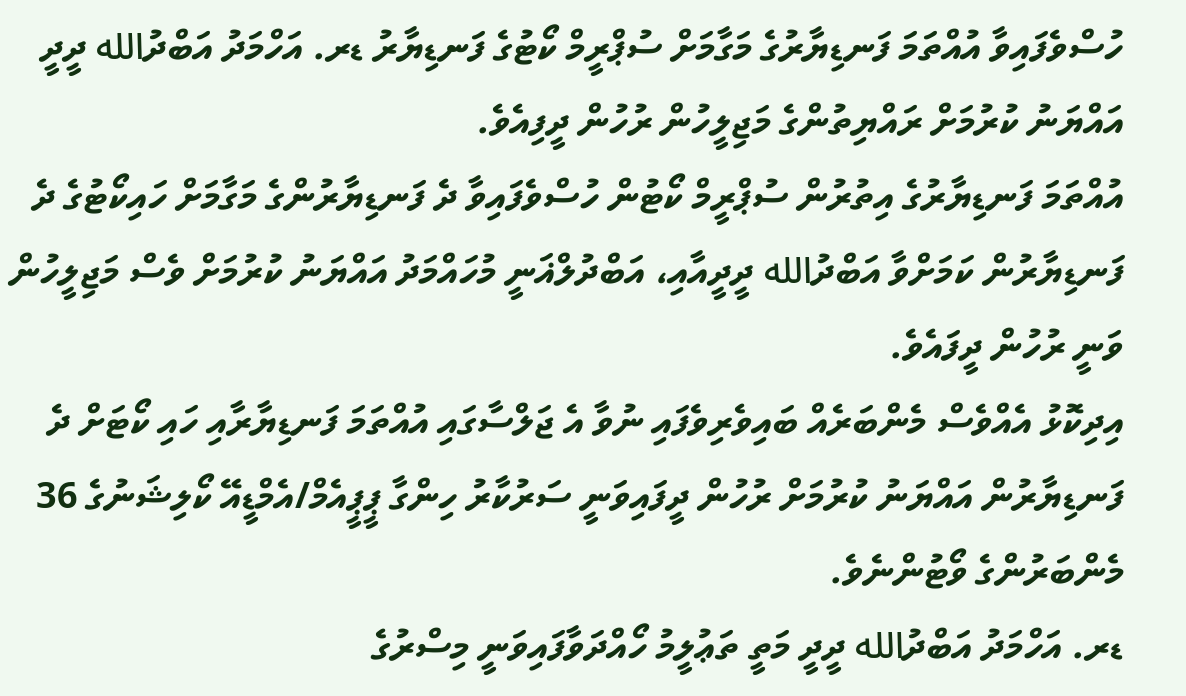ހުސްވެފައިވާ އުއްތަމަ ފަނޑިޔާރުގެ މަގާމަށް ސުޕްރީމް ކޯޓުގެ ފަނޑިޔާރު ޑރ. އަހްމަދު އަބްދުالله ދީދީ އައްޔަނު ކުރުމަށް ރައްޔިތުންގެ މަޖިލީހުން ރުހުން ދީފިއެވެ.
އުއްތަމަ ފަނޑިޔާރުގެ އިތުރުން ސުޕްރީމް ކޯޓުން ހުސްވެފައިވާ ދެ ފަނޑިޔާރުންގެ މަގާމަށް ހައިކޯޓުގެ ދެ ފަނޑިޔާރުން ކަމަށްވާ އަބްދުالله ދީދީއާއި، އަބްދުލްޣަނީ މުހައްމަދު އައްޔަނު ކުރުމަށް ވެސް މަޖިލީހުން ވަނީ ރުހުން ދީފައެވެ.
އިދިކޮޅު އެއްވެސް މެންބަރެއް ބައިވެރިވެފައި ނުވާ އެ ޖަލްސާގައި އުއްތަމަ ފަނޑިޔާރާއި ހައި ކޯޓަށް ދެ ފަނޑިޔާރުން އައްޔަނު ކުރުމަށް ރުހުން ދީފައިވަނީ ސަރުކާރު ހިންގާ ޕީޕީއެމް/އެމްޑީއޭ ކޯލިޝަނުގެ 36 މެންބަރުންގެ ވޯޓުންނެވެ.
ޑރ. އަހްމަދު އަބްދުالله ދީދީ މަތީ ތަޢުލީމު ހޯއްދަވާފައިވަނީ މިސްރުގެ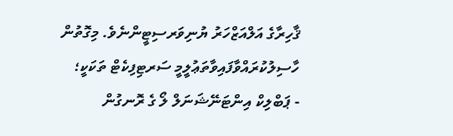ޤާހިރާގެ އަލްއަޒްހަރު ޔުނިވަރސިޓީންނެވެ. މިގޮތުން ހާސިލުކުރައްވާފައިވާތަޢުލީމީ ސަރޓިފިކެޓް ތަކަކީ؛
- ޕަބްލިކް އިންޓަނޭޝަނަލް ލޯ ގެ ރޮނގުން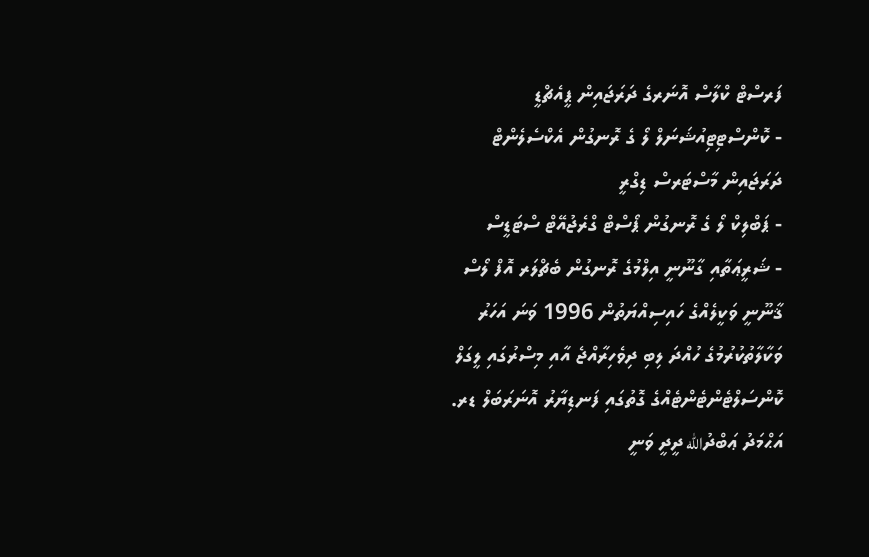ފަރސްޓް ކްލާސް އޮނަރގެ ދަރަޖައިން ޕީއެޗްޑީ
- ކޮންސްޓިޓިއުޝަނަލް ލޯ ގެ ރޮނގުން އެކްސެލެންޓް ދަރަޖައިން މާސްޓަރސް ޑިގްރީ
- ޕަބްލިކް ލޯ ގެ ރޮނގުން ޕޯސްޓް ގްރެޖުއޭޓް ސްޓަޑީސް
- ޝަރީޢަތާއި ގާނޫނީ އިލްމުގެ ރޮނގުން ބެޗްލަރ އޮފް ލޯސް
ޤާނޫނީ ވަކީލެއްގެ ހައިސިއްޔަތުން 1996 ވަނަ އަހަރު ވަކާލާތުކުރުމުގެ ހުއްދަ ލިބި ދިވެހިރާއްޖެ އާއި މިސްރުގައި ލީގަލް ކޮންސަލްޓެންޓެންޓެއްގެ ގޮތުގައި ފަނޑިޔާރު އޮނަރަބަލް ޑރ. އަޙްމަދު ޢަބްދުالله ދީދީ ވަނީ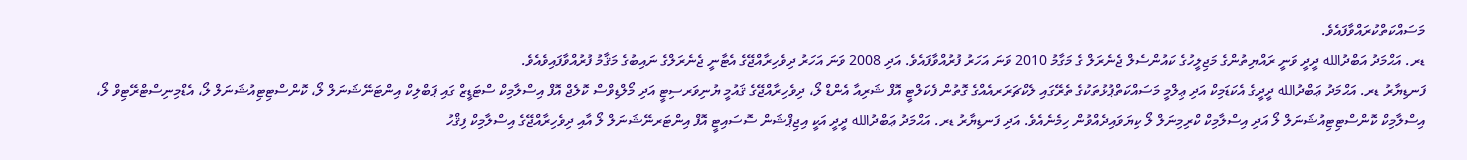މަސައްކަތްކުރައްވާފައެވެ.
ޑރ. އަޙްމަދު އަބްދުالله ދީދީ ވަނީ ރައްޔިތުންގެ މަޖިލީހުގެ ކައުންސެލް ޖެނެރަލް ގެ މަގާމު 2010 ވަނަ އަހަރު ފުރުއްވާފައެވެ. އަދި 2008 ވަނަ އަހަރު ދިވެހިރާއްޖޭގެ އެޓާނީ ޖެނެރަލްގެ ނައިބުގެ މަޤާމު ފުރުއްވާފައިވެއެވެ.
ފަނޑިޔާރު ޑރ. އަޙްމަދު ޢަބްދުالله ދީދީގެ އެކަޑަމިކް އަދި ޢިލްމީ މަސައްކަތްޕުޅުތަކުގެ ތެރޭގައި ލެކްޗަރަރއެއްގެ ގޮތުން ފެކަލްޓީ އޮފް ޝަރިއާ އެންޑް ލޯ، ދިވެހިރާއްޖޭގެ ޤައުމީ ޔުނިވަރސިޓީ އަދި މޯލްޑިވްސް ކޮލެޖް އޮފް އިސްލާމިކް ސްޓަޑީޒް ގައި ޕަބްލިކް އިންޓަނޭޝަނަލް ލޯ، ކޮންސްޓިޓިއުޝަނަލް ލޯ، އެޑްމިނިސްޓްރޭޓިވް ލޯ، އިސްލާމިކް ކޮންސްޓިޓިއުޝަނަލް ލޯ އަދި އިސްލާމިކް ކްރިމިނަލް ލޯ ކިޔަވައިދެއްވުން ހިމެނެއެވެ. އަދި ފަނޑިޔާރު ޑރ. އަޙްމަދު ޢަބްދުالله ދީދީ އަކީ އިޖިޕްޝަން ސޮސައިޓީ އޮފް އިންޓަރނޭޝަނަލް ލޯ އާއި ދިވެހިރާއްޖޭގެ އިސްލާމިކް ފިޤްހު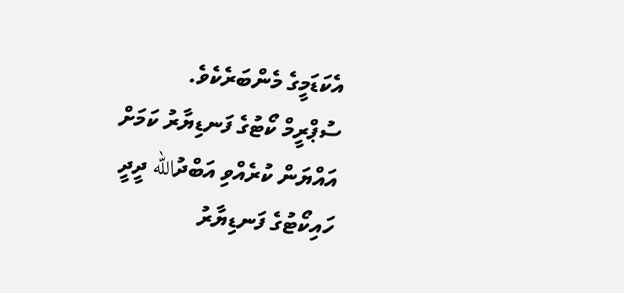އެކަޑަމީގެ މެންބަރެކެވެ.
ސުޕްރީމް ކޯޓުގެ ފަނޑިޔާރު ކަމަށް އައްޔަން ކުރެއްވި އަބްދުالله ދީދީ ހައިކޯޓުގެ ފަނޑިޔާރު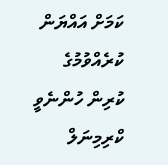ކަމަށް އައްޔަން ކުރެއްވުމުގެ ކުރިން ހުންނެވީ ކްރިމިނަލް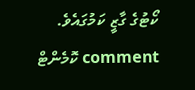ކޯޓުގެ ގާޒީ ކަމުގައެވެ.
comment ކޮމެންޓް